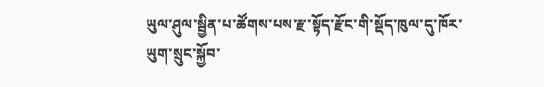ཡུལ་ཤུལ་སྦྱིན་པ་ཚོགས་པས་རྫ་སྟོད་རྫོང་གི་སྡོད་ཁུལ་དུ་ཁོར་ཡུག་སྲུང་སྐྱོབ་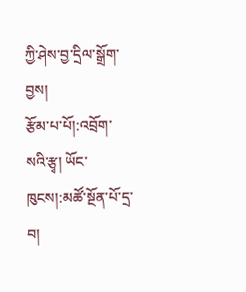ཀྱི་ཤེས་བྱ་དྲིལ་སྒྲོག་བྱས།
རྩོམ་པ་པོ།:འབྲོག་སའི་རྩྭ། ཡོང་ཁུངས།:མཚོ་སྔོན་པོ་དྲ་བ།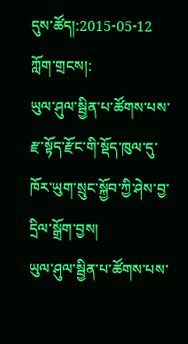དུས་ཚོད།:2015-05-12 ཀློག་གྲངས།:
ཡུལ་ཤུལ་སྦྱིན་པ་ཚོགས་པས་རྫ་སྟོད་རྫོང་གི་སྡོད་ཁུལ་དུ་ཁོར་ཡུག་སྲུང་སྐྱོབ་ཀྱི་ཤེས་བྱ་དྲིལ་སྒྲོག་བྱས།
ཡུལ་ཤུལ་སྦྱིན་པ་ཚོགས་པས་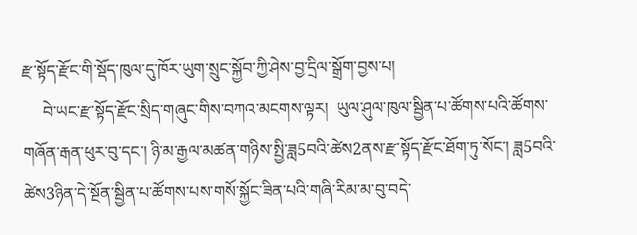རྫ་སྟོད་རྫོང་གི་སྡོད་ཁུལ་དུ་ཁོར་ཡུག་སྲུང་སྐྱོབ་ཀྱི་ཤེས་བྱ་དྲིལ་སྒྲོག་བྱས་པ།
     བེ་ཡང་རྫ་སྟོད་རྫོང་སྲིད་གཞུང་གིས་བཀའ་མངགས་ལྟར།  ཡུལ་ཤུལ་ཁུལ་སྦྱིན་པ་ཚོགས་པའི་ཚོགས་གཞོན་རྒན་ཕུར་བུ་དང་། ཉི་མ་རྒྱལ་མཚན་གཉིས་སྤྱི་ཟླ5བའི་ཚེས2ནས་རྫ་སྟོད་རྫོང་ཐོག་ཏུ་སོང་། ཟླ5བའི་ཚེས3ཉིན་དེ་སྔོན་སྦྱིན་པ་ཚོགས་པས་གསོ་སྐྱོང་ཟིན་པའི་གཞི་རིམ་མ་བུ་བདེ་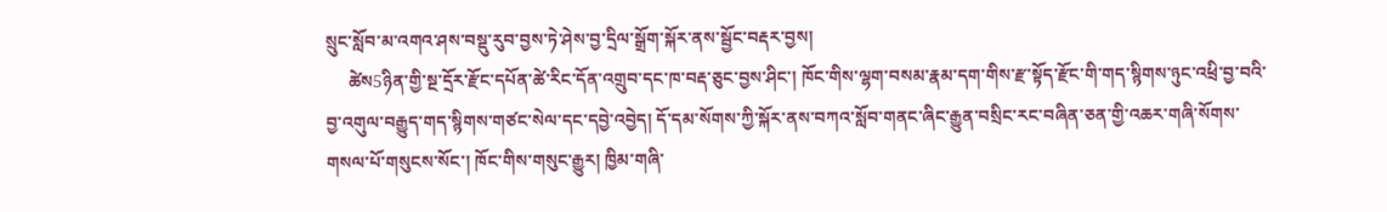སྲུང་སློབ་མ་འགའ་ཤས་བསྡུ་རུབ་བྱས་ཏེ་ཤེས་བྱ་དྲིལ་སྒྲོག་སྐོར་ནས་སྦྱོང་བརྡར་བྱས།
     ཚེས5ཉིན་གྱི་སྔ་དྲོར་རྫོང་དཔོན་ཚེ་རིང་དོན་འགྲུབ་དང་ཁ་བརྡ་ཅུང་བྱས་ཤིང་། ཁོང་གིས་ལྷག་བསམ་རྣམ་དག་གིས་རྫ་སྟོད་རྫོང་གི་གད་སྙིགས་ཉུང་འཕྲི་བྱ་བའི་བྱ་འགུལ་བརྒྱུད་གད་སྙིགས་གཙང་སེལ་དང་དབྱེ་འབྱེད། དོ་དམ་སོགས་ཀྱི་སྐོར་ནས་བཀའ་སློབ་གནང་ཞིང་རྒྱུན་བསྲིང་རང་བཞིན་ཅན་གྱི་འཆར་གཞི་སོགས་གསལ་པོ་གསུངས་སོང་། ཁོང་གིས་གསུང་རྒྱུར། ཁྱིམ་གཞི་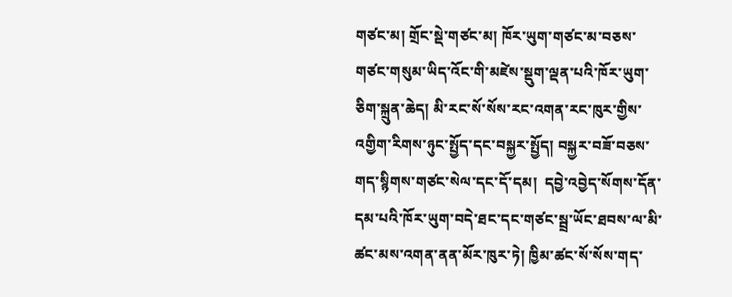གཙང་མ། གྲོང་སྡེ་གཙང་མ། ཁོར་ཡུག་གཙང་མ་བཅས་གཙང་གསུམ་ཡིད་འོང་གི་མཛེས་སྡུག་ལྡན་པའི་ཁོར་ཡུག་ཅིག་སྐྲུན་ཆེད། མི་རང་སོ་སོས་རང་འགན་རང་ཁུར་གྱིས་འགྱིག་རིགས་ཉུང་སྤྱོད་དང་བསྐྱར་སྤྱོད། བསྐྱར་བཟོ་བཅས་གད་སྙིགས་གཙང་སེལ་དང་དོ་དམ།  དབྱེ་འབྱེད་སོགས་དོན་དམ་པའི་ཁོར་ཡུག་བདེ་ཐང་དང་གཙང་སྦྲ་ཡོང་ཐབས་ལ་མི་ཚང་མས་འགན་ནན་མོར་ཁུར་ཏེ། ཁྱིམ་ཚང་སོ་སོས་གད་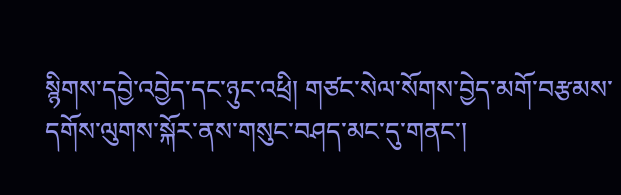སྙིགས་དབྱེ་འབྱེད་དང་ཉུང་འཕྲི། གཙང་སེལ་སོགས་བྱེད་མགོ་བརྩམས་དགོས་ལུགས་སྐོར་ནས་གསུང་བཤད་མང་དུ་གནང་།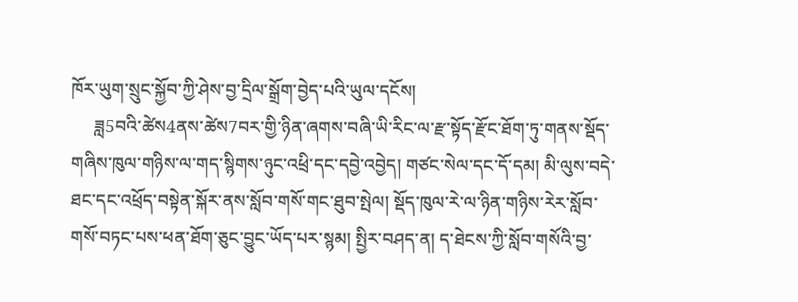ཁོར་ཡུག་སྲུང་སྐྱོབ་ཀྱི་ཤེས་བྱ་དྲིལ་སྒྲོག་བྱེད་པའི་ཡུལ་དངོས།
     ཟླ5བའི་ཚེས4ནས་ཚེས7བར་གྱི་ཉིན་ཞགས་བཞི་ཡི་རིང་ལ་རྫ་སྟོད་རྫོང་ཐོག་ཏུ་གནས་སྡོད་གཞིས་ཁུལ་གཉིས་ལ་གད་སྙིགས་ཉུང་འཕྲི་དང་དབྱེ་འབྱེད། གཙང་སེལ་དང་དོ་དམ། མི་ལུས་བདེ་ཐང་དང་འཕྲོད་བསྟེན་སྐོར་ནས་སློབ་གསོ་གང་ཐུབ་སྤེལ། སྡོད་ཁུལ་རེ་ལ་ཉིན་གཉིས་རེར་སློབ་གསོ་བཏང་པས་ཕན་ཐོག་ཅུང་བྱུང་ཡོད་པར་སྙམ། སྤྱིར་བཤད་ན། ད་ཐེངས་ཀྱི་སློབ་གསོའི་བྱ་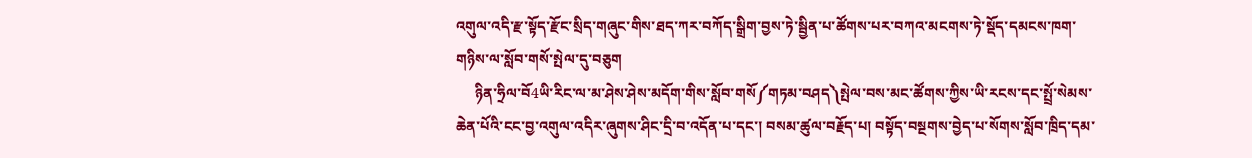འགུལ་འདི་རྫ་སྟོད་རྫོང་སྲིད་གཞུང་གིས་ཐད་ཀར་བཀོད་སྒྲིག་བྱས་ཏེ་སྦྱིན་པ་ཚོགས་པར་བཀའ་མངགས་ཏེ་སྡོད་དམངས་ཁག་གཉིས་ལ་སློབ་གསོ་སྤེལ་དུ་བཅུག
     ཉིན་ཧྲིལ་བོ4ཡི་རིང་ལ་མ་ཤེས་ཤེས་མདོག་གིས་སློབ་གསོ༼གཏམ་བཤད༽སྤེལ་བས་མང་ཚོགས་ཀྱིས་ཡི་རངས་དང་སྤྲོ་སེམས་ཆེན་པོའི་ངང་བྱ་འགུལ་འདིར་ཞུགས་ཤིང་དྲི་བ་འདོན་པ་དང་། བསམ་ཚུལ་བརྗོད་པ། བསྟོད་བསྔགས་བྱེད་པ་སོགས་སློབ་ཁྲིད་དམ་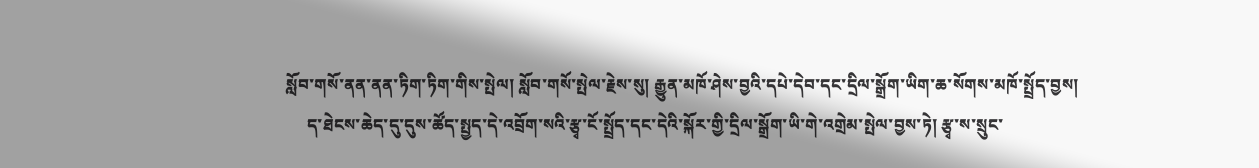སློབ་གསོ་ནན་ནན་ཏིག་ཏིག་གིས་སྤེལ། སློབ་གསོ་སྤེལ་རྗེས་སུ། རྒྱུན་མཁོ་ཤེས་བྱའི་དཔེ་དེབ་དང་དྲིལ་སྒྲོག་ཡིག་ཆ་སོགས་མཁོ་སྤྲོད་བྱས།
     ད་ཐེངས་ཆེད་དུ་དུས་ཚོད་སྤྱད་དེ་འབྲོག་སའི་རྩྭ་ངོ་སྤྲོད་དང་དེའི་སྐོར་གྱི་དྲིལ་སྒྲོག་ཡི་གེ་འགྲེམ་སྤེལ་བྱས་ཏེ། རྩྭ་ས་སྲུང་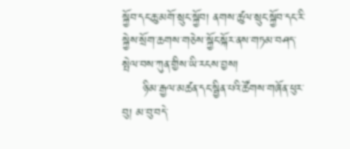སྐྱོབ་དང་ཆུ་མགོ་སྲུང་སྐྱོབ། ནགས་ཚུལ་སྲུང་སྐྱོབ་དང་རི་སྐྱེས་སྲོག་ཆགས་གཅེས་སྐྱོང་སྐོར་ནས་གཏམ་བཤད་སྤེལ་བས་ཀུན་གྱིས་ཡི་རངས་བྱས།
     ཉི་མ་རྒྱལ་མཚན་དང་སྦྱིན་པའི་ཚོགས་གཞོན་ཕུར་བུ། མ་བུ་བདེ་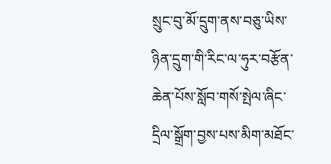སྲུང་བུ་མོ་དྲུག་ནས་བཅུ་ཡིས་ཉིན་དྲུག་གི་རིང་ལ་ཧུར་བརྩོན་ཆེན་པོས་སློབ་གསོ་སྤེལ་ཞིང་དྲིལ་སྒྲོག་བྱས་པས་མིག་མཐོང་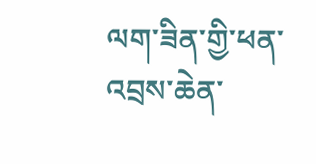ལག་ཟིན་གྱི་ཕན་འབྲས་ཆེན་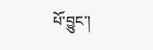པོ་བྱུང་།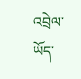འབྲེལ་ཡོད་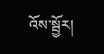འོས་སྦྱོར།